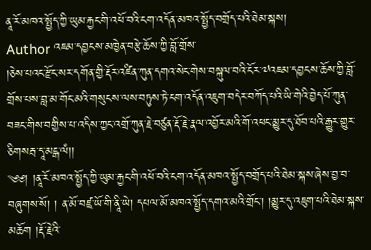ནཱ་རོ་མཁའ་སྤྱོད་ཀྱི་ཡུམ་རྐྱང་གི་འཕོ་བའི་ངག་འདོན་མཁའ་སྤྱོད་བགྲོད་པའི་ཐེམ་སྐས།
Author འཇམ་དབྱངས་མཁྱེན་བརྩེ་ཆོས་ཀྱི་བློ་གྲོས་
།ཅེས་པའང་རྫོང་སར་དགོན་གྱི་རྡོར་འཛིན་ཀུན་དགའ་སེང་གེས་བསྐུལ་བའི་ངོར་༧འཇམ་དབྱངས་ཆོས་ཀྱི་བློ་གྲོས་པས་བླ་མ་གོང་མའི་གསུངས་ལས་བཏུས་ཏེ་ངག་འདོན་འཇུག་བདེར་བཀོད་པའི་ཡི་གེའི་བྱེད་པོ་ཀུན་བཟང་གིས་བགྱིས་པ་འདིས་ཀྱང་འགྲོ་ཀུན་རྗེ་བཙུན་རྡོ་རྗེ་རྣལ་འབྱོར་མའི་གོ་འཕང་མྱུར་དུ་ཐོབ་པའི་རྒྱུར་གྱུར་ཅིགསརྦ་དཱ་མངྒ་ལཾ།།
༄༅། །ནཱ་རོ་མཁའ་སྤྱོད་ཀྱི་ཡུམ་རྐྱང་གི་འཕོ་བའི་ངག་འདོན་མཁའ་སྤྱོད་བགྲོད་པའི་ཐེམ་སྐས་ཞེས་བྱ་བ་བཞུགས་སོ། ། ན་མོ་བཛྲ་ཡོ་གི་ནཱི་ཡེ། དཔལ་མོ་མཁའ་སྤྱོད་དགའ་མའི་གྲོང་། །མྱུར་དུ་འཇུག་པའི་ཐེམ་སྐས་མཆོག །རྡོ་རྗེའི་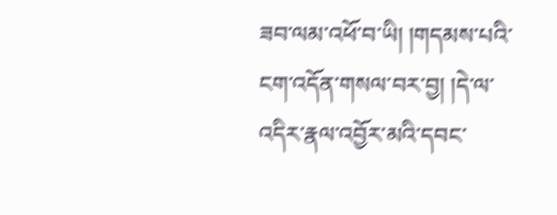ཟབ་ལམ་འཕོ་བ་ཡི། །གདམས་པའི་ངག་འདོན་གསལ་བར་བྱ། །དེ་ལ་འདིར་རྣལ་འབྱོར་མའི་དབང་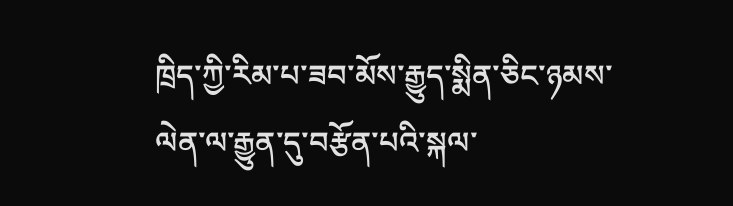ཁྲིད་ཀྱི་རིམ་པ་ཟབ་མོས་རྒྱུད་སྨིན་ཅིང་ཉམས་ལེན་ལ་རྒྱུན་དུ་བརྩོན་པའི་སྐལ་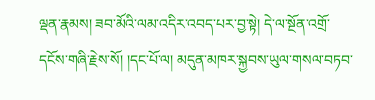ལྡན་རྣམས། ཟབ་མོའི་ལམ་འདིར་འབད་པར་བྱ་སྟེ། དེ་ལ་སྔོན་འགྲོ་དངོས་གཞི་རྗེས་སོ། །དང་པོ་ལ། མདུན་མཁར་སྐྱབས་ཡུལ་གསལ་བཏབ་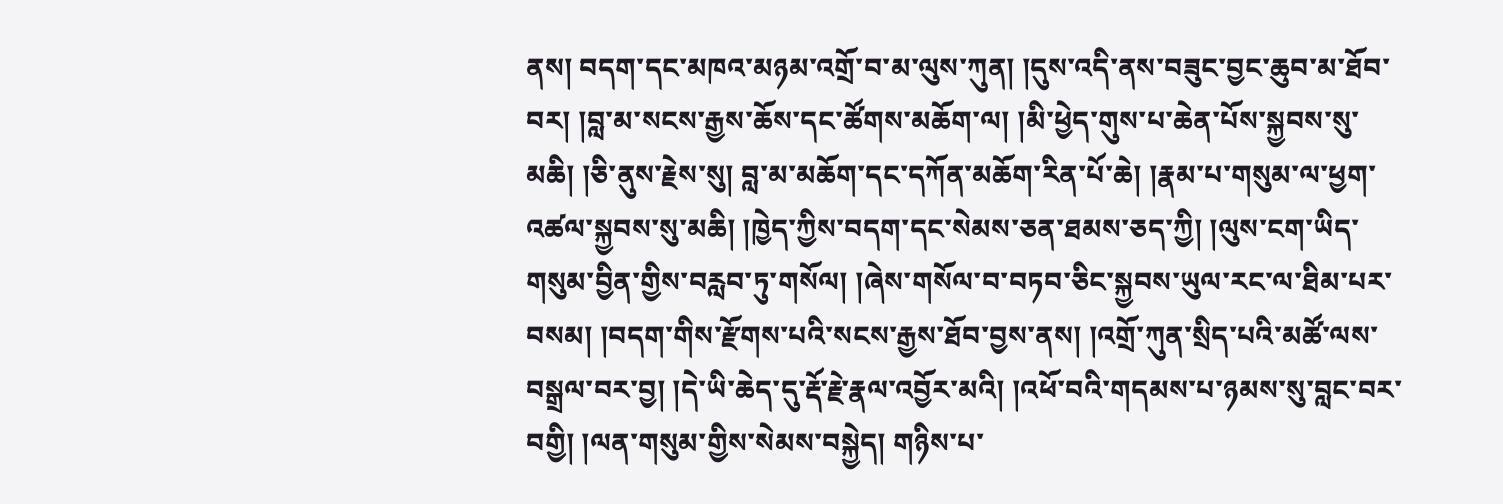ནས། བདག་དང་མཁའ་མཉམ་འགྲོ་བ་མ་ལུས་ཀུན། །དུས་འདི་ནས་བཟུང་བྱང་ཆུབ་མ་ཐོབ་བར། །བླ་མ་སངས་རྒྱས་ཆོས་དང་ཚོགས་མཆོག་ལ། །མི་ཕྱེད་གུས་པ་ཆེན་པོས་སྐྱབས་སུ་མཆི། །ཅི་ནུས་རྗེས་སུ། བླ་མ་མཆོག་དང་དཀོན་མཆོག་རིན་པོ་ཆེ། །རྣམ་པ་གསུམ་ལ་ཕྱག་འཚལ་སྐྱབས་སུ་མཆི། །ཁྱེད་ཀྱིས་བདག་དང་སེམས་ཅན་ཐམས་ཅད་ཀྱི། །ལུས་ངག་ཡིད་གསུམ་བྱིན་གྱིས་བརླབ་ཏུ་གསོལ། །ཞེས་གསོལ་བ་བཏབ་ཅིང་སྐྱབས་ཡུལ་རང་ལ་ཐིམ་པར་བསམ། །བདག་གིས་རྫོགས་པའི་སངས་རྒྱས་ཐོབ་བྱས་ནས། །འགྲོ་ཀུན་སྲིད་པའི་མཚོ་ལས་བསྒྲལ་བར་བྱ། །དེ་ཡི་ཆེད་དུ་རྡོ་རྗེ་རྣལ་འབྱོར་མའི། །འཕོ་བའི་གདམས་པ་ཉམས་སུ་བླང་བར་བགྱི། །ལན་གསུམ་གྱིས་སེམས་བསྐྱེད། གཉིས་པ་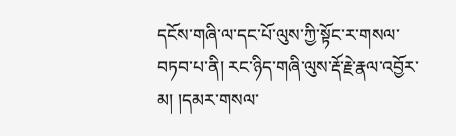དངོས་གཞི་ལ་དང་པོ་ལུས་ཀྱི་སྟོང་ར་གསལ་བཏབ་པ་ནི། རང་ཉིད་གཞི་ལུས་རྡོ་རྗེ་རྣལ་འབྱོར་མ། །དམར་གསལ་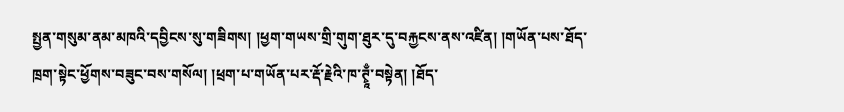སྤྱན་གསུམ་ནམ་མཁའི་དབྱིངས་སུ་གཟིགས། །ཕྱག་གཡས་གྲི་གུག་ཐུར་དུ་བརྐྱངས་ནས་འཛིན། །གཡོན་པས་ཐོད་ཁྲག་སྟེང་ཕྱོགས་བཟུང་བས་གསོལ། །ཕྲག་པ་གཡོན་པར་རྡོ་རྗེའི་ཁ་ཊྭཱྃ་བསྟེན། །ཐོད་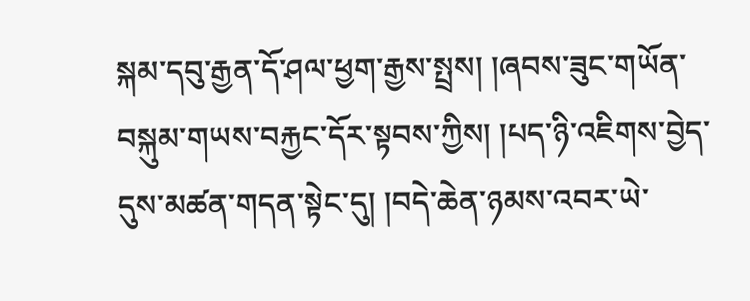སྐམ་དབུ་རྒྱན་དོ་ཤལ་ཕྱག་རྒྱས་སྤྲས། །ཞབས་ཟུང་གཡོན་བསྐུམ་གཡས་བརྐྱང་དོར་སྟབས་ཀྱིས། །པད་ཉི་འཇིགས་བྱེད་དུས་མཚན་གདན་སྟེང་དུ། །བདེ་ཆེན་ཉམས་འབར་ཡེ་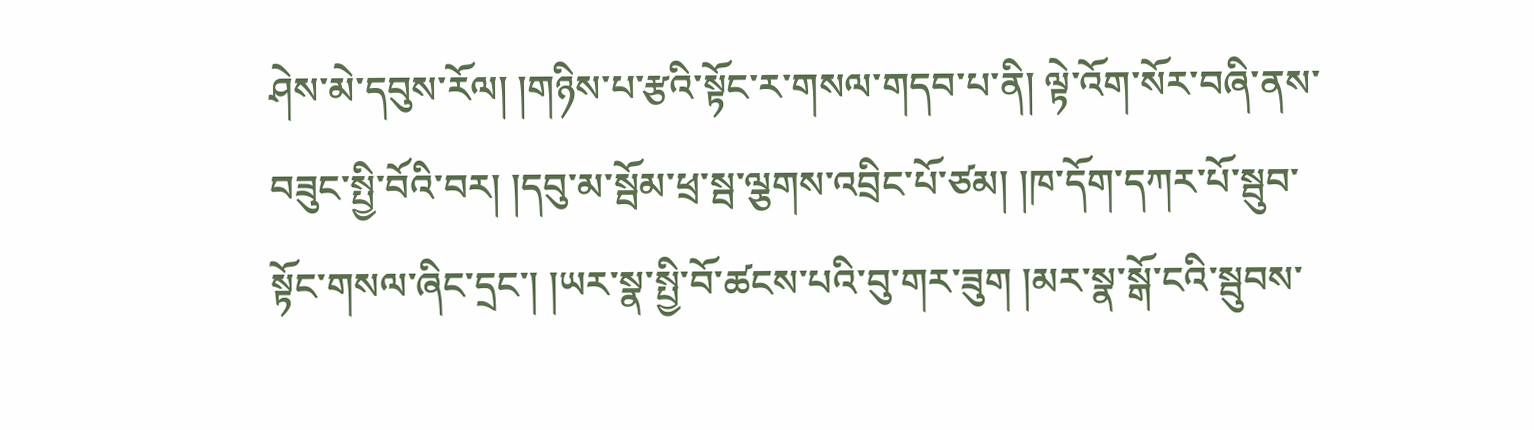ཤེས་མེ་དབུས་རོལ། །གཉིས་པ་རྩའི་སྟོང་ར་གསལ་གདབ་པ་ནི། ལྟེ་འོག་སོར་བཞི་ནས་བཟུང་སྤྱི་བོའི་བར། །དབུ་མ་སྦོམ་ཕྲ་སྦ་ལྕགས་འབྲིང་པོ་ཙམ། །ཁ་དོག་དཀར་པོ་སྦུབ་སྟོང་གསལ་ཞིང་དྲང་། །ཡར་སྣ་སྤྱི་བོ་ཚངས་པའི་བུ་གར་ཟུག །མར་སྣ་སྒོ་ངའི་སྦུབས་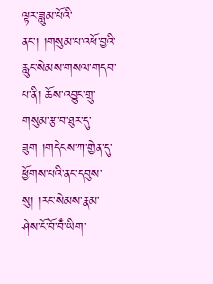ལྟར་ཟླུམ་པོའི་ནང་། །གསུམ་པ་འཕོ་བྱའི་རླུང་སེམས་གསལ་གདབ་པ་ནི། ཆོས་འབྱུང་གྲུ་གསུམ་རྩ་བ་ཐུར་དུ་ཟུག །གདེངས་ཀ་གྱེན་དུ་ཕྱོགས་པའི་ནང་དབུས་སུ། །རང་སེམས་རྣམ་ཤེས་ངོ་བོ་བྃ་ཡིག་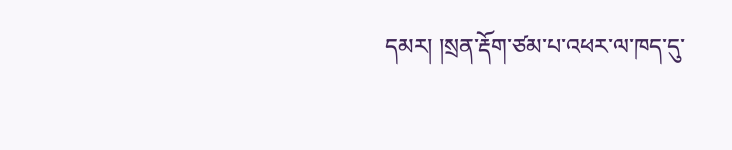དམར། །སྲན་རྡོག་ཙམ་པ་འཕར་ལ་ཁད་དུ་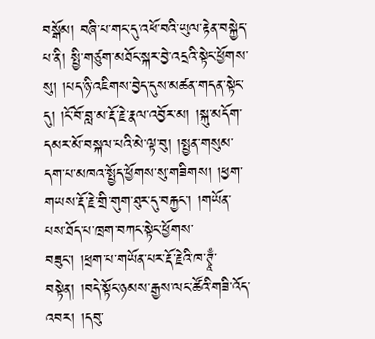བསྒོམ། བཞི་པ་གང་དུ་འཕོ་བའི་ཡུལ་རྟེན་བསྐྱེད་པ་ནི། སྤྱི་གཙུག་མཐོང་སྐར་བྱེ་འདྲའི་སྟེང་ཕྱོགས་སུ། །པད་ཉི་འཇིགས་བྱེད་དུས་མཚན་གདན་སྟེང་དུ། །ངོ་བོ་བླ་མ་རྡོ་རྗེ་རྣལ་འབྱོར་མ། །སྐུ་མདོག་དམར་མོ་བསྐལ་པའི་མེ་ལྟ་བུ། །སྤྱན་གསུམ་དག་པ་མཁའ་སྤྱོད་ཕྱོགས་སུ་གཟིགས། །ཕྱག་གཡས་རྡོ་རྗེ་གྲི་གུག་ཐུར་དུ་བརྐྱང་། །གཡོན་པས་ཐོད་པ་ཁྲག་བཀང་སྟེང་ཕྱོགས་བཟུང་། །ཕྲག་པ་གཡོན་པར་རྡོ་རྗེའི་ཁ་ཊྭཱྃ་བསྟེན། །བདེ་སྟོང་ཉམས་རྒྱས་ལང་ཚོའི་གཟི་འོད་འབར། །དབུ་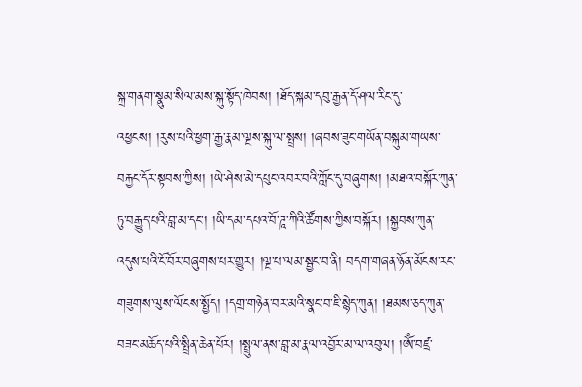སྐྲ་གནག་སྣུམ་སིལ་མས་སྐུ་སྟོད་ཁེབས། །ཐོད་སྐམ་དབུ་རྒྱན་དོ་ཤལ་རིང་དུ་འཕྱངས། །རུས་པའི་ཕྱག་རྒྱ་རྣམ་ལྔས་སྐུ་ལ་སྤྲས། །ཞབས་ཟུང་གཡོན་བསྐུམ་གཡས་བརྐྱང་དོར་སྟབས་ཀྱིས། །ཡེ་ཤེས་མེ་དཔུང་འབར་བའི་ཀློང་དུ་བཞུགས། །མཐའ་བསྐོར་ཀུན་ཏུ་བརྒྱུད་པའི་བླ་མ་དང་། །ཡི་དམ་དཔའ་བོ་ཌཱ་ཀིའི་ཚོགས་ཀྱིས་བསྐོར། །སྐྱབས་ཀུན་འདུས་པའི་ངོ་བོར་བཞུགས་པར་གྱུར། །ལྔ་པ་ལམ་སྦྱང་བ་ནི། བདག་གཞན་ཉོན་མོངས་རང་གཟུགས་ལུས་ལོངས་སྤྱོད། །དགྲ་གཉེན་བར་མའི་སྣང་བ་ཇི་སྙེད་ཀུན། །ཐམས་ཅད་ཀུན་བཟང་མཆོད་པའི་སྤྲིན་ཆེན་པོར། །སྤྲུལ་ནས་བླ་མ་རྣལ་འབྱོར་མ་ལ་འབུལ། །ཨོཾ་བཛྲ་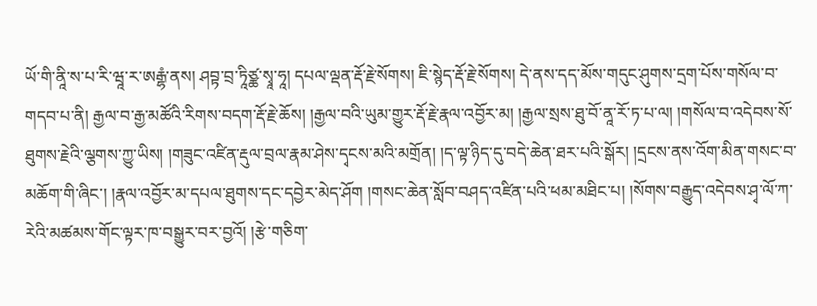ཡོ་གི་ནཱི་ས་པ་རི་ཝཱ་ར་ཨརྒྷཾ་ནས། ཤབྟ་བྲ་ཏཱིཙྪ་སྭཱ་ཧཱ། དཔལ་ལྡན་རྡོ་རྗེ་སོགས། ཇི་སྙེད་རྡོ་རྗེ་སོགས། དེ་ནས་དད་མོས་གདུང་ཤུགས་དྲག་པོས་གསོལ་བ་གདབ་པ་ནི། རྒྱལ་བ་རྒྱ་མཚོའི་རིགས་བདག་རྡོ་རྗེ་ཆོས། །རྒྱལ་བའི་ཡུམ་གྱུར་རྡོ་རྗེ་རྣལ་འབྱོར་མ། །རྒྱལ་སྲས་ཐུ་བོ་ནཱ་རོ་ཏ་པ་ལ། །གསོལ་བ་འདེབས་སོ་ཐུགས་རྗེའི་ལྕགས་ཀྱུ་ཡིས། །གཟུང་འཛིན་རྡུལ་བྲལ་རྣམ་ཤེས་དྭངས་མའི་མགྲོན། །ད་ལྟ་ཉིད་དུ་བདེ་ཆེན་ཐར་པའི་སྒོར། །དྲངས་ནས་འོག་མིན་གསང་བ་མཆོག་གི་ཞིང་། །རྣལ་འབྱོར་མ་དཔལ་ཐུགས་དང་དབྱེར་མེད་ཤོག །གསང་ཆེན་སློབ་བཤད་འཛིན་པའི་ཕམ་མཐིང་པ། །སོགས་བརྒྱུད་འདེབས་ཤྭ་ལོ་ཀ་རེའི་མཚམས་གོང་ལྟར་ཁ་བསྒྱུར་བར་བྱའོ། །རྩེ་གཅིག་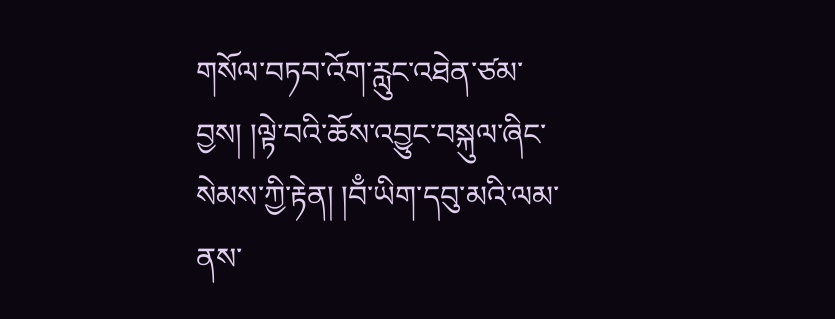གསོལ་བཏབ་འོག་རླུང་འཐེན་ཙམ་བྱས། །ལྟེ་བའི་ཆོས་འབྱུང་བསྐུལ་ཞིང་སེམས་ཀྱི་རྟེན། །བྃ་ཡིག་དབུ་མའི་ལམ་ནས་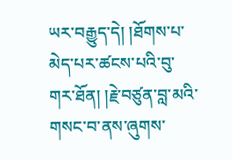ཡར་བརྒྱུད་དེ། །ཐོགས་པ་མེད་པར་ཚངས་པའི་བུ་གར་ཐོན། །རྗེ་བཙུན་བླ་མའི་གསང་བ་ནས་ཞུགས་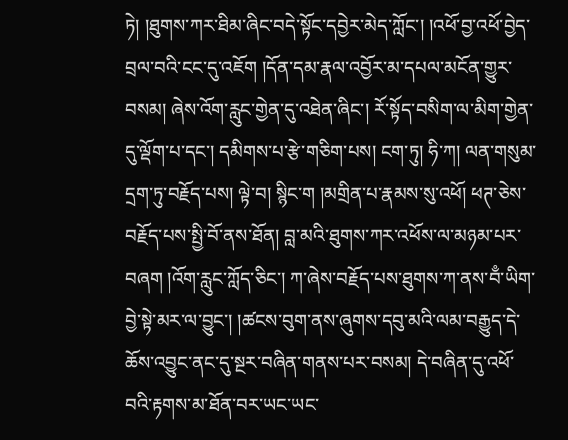ཏེ། །ཐུགས་ཀར་ཐིམ་ཞིང་བདེ་སྟོང་དབྱེར་མེད་ཀློང་། །འཕོ་བྱ་འཕོ་བྱེད་བྲལ་བའི་ངང་དུ་འཇོག །དོན་དམ་རྣལ་འབྱོར་མ་དཔལ་མངོན་གྱུར་བསམ། ཞེས་འོག་རླུང་གྱེན་དུ་འཐེན་ཞིང་། རོ་སྟོད་བསིག་ལ་མིག་གྱེན་དུ་ལྡོག་པ་དང་། དམིགས་པ་རྩེ་གཅིག་པས། ངག་ཏུ། ཧི་ཀ། ལན་གསུམ་དྲག་ཏུ་བརྗོད་པས། ལྟེ་བ། སྙིང་ག །མགྲིན་པ་རྣམས་སུ་འཕོ། ཕཊ་ཅེས་བརྗོད་པས་སྤྱི་བོ་ནས་ཐོན། བླ་མའི་ཐུགས་ཀར་འཕོས་ལ་མཉམ་པར་བཞག །འོག་རླུང་ཀློད་ཅིང་། ཀ་ཞེས་བརྗོད་པས་ཐུགས་ཀ་ནས་བྃ་ཡིག་བྱེ་སྟེ་མར་ལ་བྱུང་། །ཚངས་བུག་ནས་ཞུགས་དབུ་མའི་ལམ་བརྒྱུད་དེ་ཆོས་འབྱུང་ནང་དུ་སྔར་བཞིན་གནས་པར་བསམ། དེ་བཞིན་དུ་འཕོ་བའི་རྟགས་མ་ཐོན་བར་ཡང་ཡང་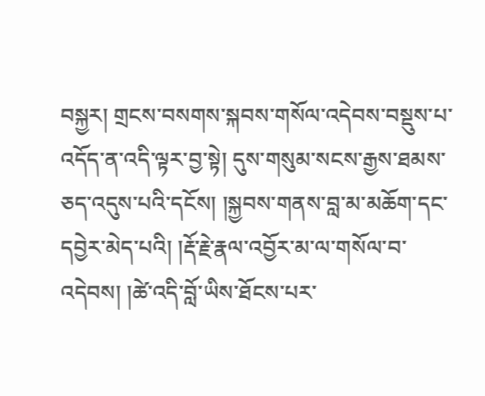བསྐྱར། གྲངས་བསགས་སྐབས་གསོལ་འདེབས་བསྡུས་པ་འདོད་ན་འདི་ལྟར་བྱ་སྟེ། དུས་གསུམ་སངས་རྒྱས་ཐམས་ཅད་འདུས་པའི་དངོས། །སྐྱབས་གནས་བླ་མ་མཆོག་དང་དབྱེར་མེད་པའི། །རྡོ་རྗེ་རྣལ་འབྱོར་མ་ལ་གསོལ་བ་འདེབས། །ཚེ་འདི་བློ་ཡིས་ཐོངས་པར་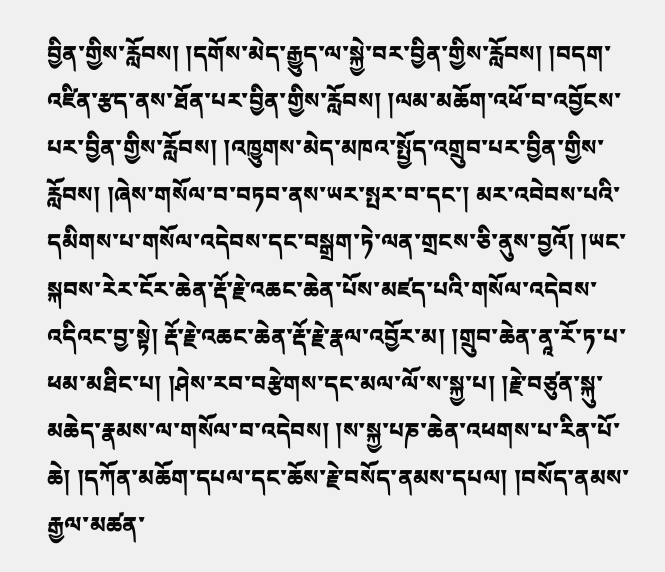བྱིན་གྱིས་རློབས། །དགོས་མེད་རྒྱུད་ལ་སྐྱེ་བར་བྱིན་གྱིས་རློབས། །བདག་འཛིན་རྩད་ནས་ཐོན་པར་བྱིན་གྱིས་རློབས། །ལམ་མཆོག་འཕོ་བ་འབྱོངས་པར་བྱིན་གྱིས་རློབས། །འཁྱུགས་མེད་མཁའ་སྤྱོད་འགྲུབ་པར་བྱིན་གྱིས་རློབས། །ཞེས་གསོལ་བ་བཏབ་ནས་ཡར་སྤར་བ་དང་། མར་འབེབས་པའི་དམིགས་པ་གསོལ་འདེབས་དང་བསྒྲག་ཏེ་ལན་གྲངས་ཅི་ནུས་བྱའོ། །ཡང་སྐབས་རེར་ངོར་ཆེན་རྡོ་རྗེ་འཆང་ཆེན་པོས་མཛད་པའི་གསོལ་འདེབས་འདིའང་བྱ་སྟེ། རྡོ་རྗེ་འཆང་ཆེན་རྡོ་རྗེ་རྣལ་འབྱོར་མ། །གྲུབ་ཆེན་ནཱ་རོ་ཏ་པ་ཕམ་མཐིང་པ། །ཤེས་རབ་བརྩེགས་དང་མལ་ལོ་ས་སྐྱ་པ། །རྗེ་བཙུན་སྐུ་མཆེད་རྣམས་ལ་གསོལ་བ་འདེབས། །ས་སྐྱ་པཎ་ཆེན་འཕགས་པ་རིན་པོ་ཆེ། །དཀོན་མཆོག་དཔལ་དང་ཆོས་རྗེ་བསོད་ནམས་དཔལ། །བསོད་ནམས་རྒྱལ་མཚན་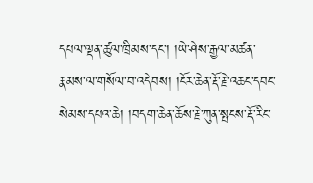དཔལ་ལྡན་ཚུལ་ཁྲིམས་དང་། །ཡེ་ཤེས་རྒྱལ་མཚན་རྣམས་ལ་གསོལ་བ་འདེབས། །ངོར་ཆེན་རྡོ་རྗེ་འཆང་དབང་སེམས་དཔའ་ཆེ། །བདག་ཆེན་ཆོས་རྗེ་ཀུན་སྤངས་རྡོ་རིང་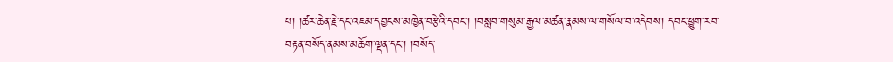པ། །ཚར་ཆེན་རྗེ་དང་འཇམ་དབྱངས་མཁྱེན་བརྩེའི་དབང་། །བསླབ་གསུམ་རྒྱལ་མཚན་རྣམས་ལ་གསོལ་བ་འདེབས། དབང་ཕྱུག་རབ་བརྟན་བསོད་ནམས་མཆོག་ལྡན་དང་། །བསོད་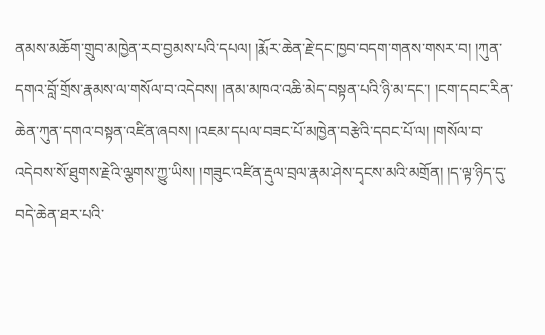ནམས་མཆོག་གྲུབ་མཁྱེན་རབ་བྱམས་པའི་དཔལ། །རྨོར་ཆེན་རྗེ་དང་ཁྱབ་བདག་གནས་གསར་བ། །ཀུན་དགའ་བློ་གྲོས་རྣམས་ལ་གསོལ་བ་འདེབས། །ནམ་མཁའ་འཆི་མེད་བསྟན་པའི་ཉི་མ་དང་། །ངག་དབང་རིན་ཆེན་ཀུན་དགའ་བསྟན་འཛིན་ཞབས། །འཇམ་དཔལ་བཟང་པོ་མཁྱེན་བརྩེའི་དབང་པོ་ལ། །གསོལ་བ་འདེབས་སོ་ཐུགས་རྗེའི་ལྕགས་ཀྱུ་ཡིས། །གཟུང་འཛིན་རྡུལ་བྲལ་རྣམ་ཤེས་དྭངས་མའི་མགྲོན། །ད་ལྟ་ཉིད་དུ་བདེ་ཆེན་ཐར་པའི་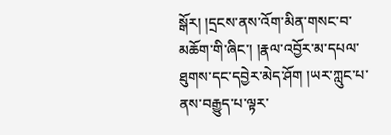སྒོར། །དྲངས་ནས་འོག་མིན་གསང་བ་མཆོག་གི་ཞིང་། །རྣལ་འབྱོར་མ་དཔལ་ཐུགས་དང་དབྱེར་མེད་ཤོག །ཡར་ཀླུང་པ་ནས་བརྒྱུད་པ་ལྟར་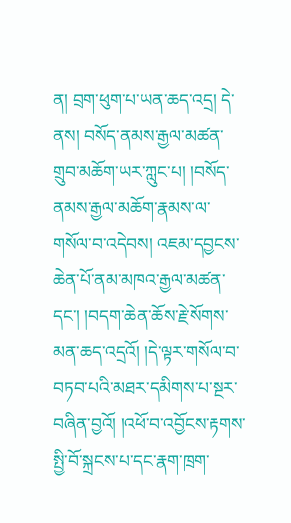ན། བྲག་ཕུག་པ་ཡན་ཆད་འདྲ། དེ་ནས། བསོད་ནམས་རྒྱལ་མཚན་གྲུབ་མཆོག་ཡར་ཀླུང་པ། །བསོད་ནམས་རྒྱལ་མཆོག་རྣམས་ལ་གསོལ་བ་འདེབས། འཇམ་དབྱངས་ཆེན་པོ་ནམ་མཁའ་རྒྱལ་མཚན་དང་། །བདག་ཆེན་ཆོས་རྗེ་སོགས་མན་ཆད་འདྲའོ། །དེ་ལྟར་གསོལ་བ་བཏབ་པའི་མཐར་དམིགས་པ་སྔར་བཞིན་བྱའོ། །འཕོ་བ་འབྱོངས་རྟགས་སྤྱི་བོ་སྐྲངས་པ་དང་རྣག་ཁྲག་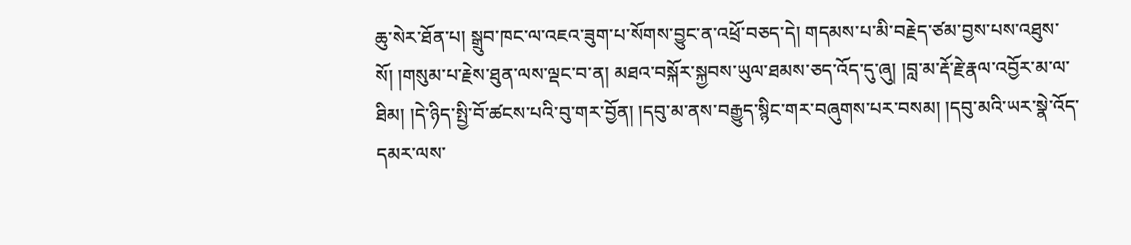ཆུ་སེར་ཐོན་པ། སྒྲུབ་ཁང་ལ་འཇའ་ཟུག་པ་སོགས་བྱུང་ན་འཕྲོ་བཅད་དེ། གདམས་པ་མི་བརྗེད་ཙམ་བྱས་པས་འཐུས་སོ། །གསུམ་པ་རྗེས་ཐུན་ལས་ལྡང་བ་ན། མཐའ་བསྐོར་སྐྱབས་ཡུལ་ཐམས་ཅད་འོད་དུ་ཞུ། །བླ་མ་རྡོ་རྗེ་རྣལ་འབྱོར་མ་ལ་ཐིམ། །དེ་ཉིད་སྤྱི་བོ་ཚངས་པའི་བུ་གར་བྱོན། །དབུ་མ་ནས་བརྒྱུད་སྙིང་གར་བཞུགས་པར་བསམ། །དབུ་མའི་ཡར་སྣེ་འོད་དམར་ལས་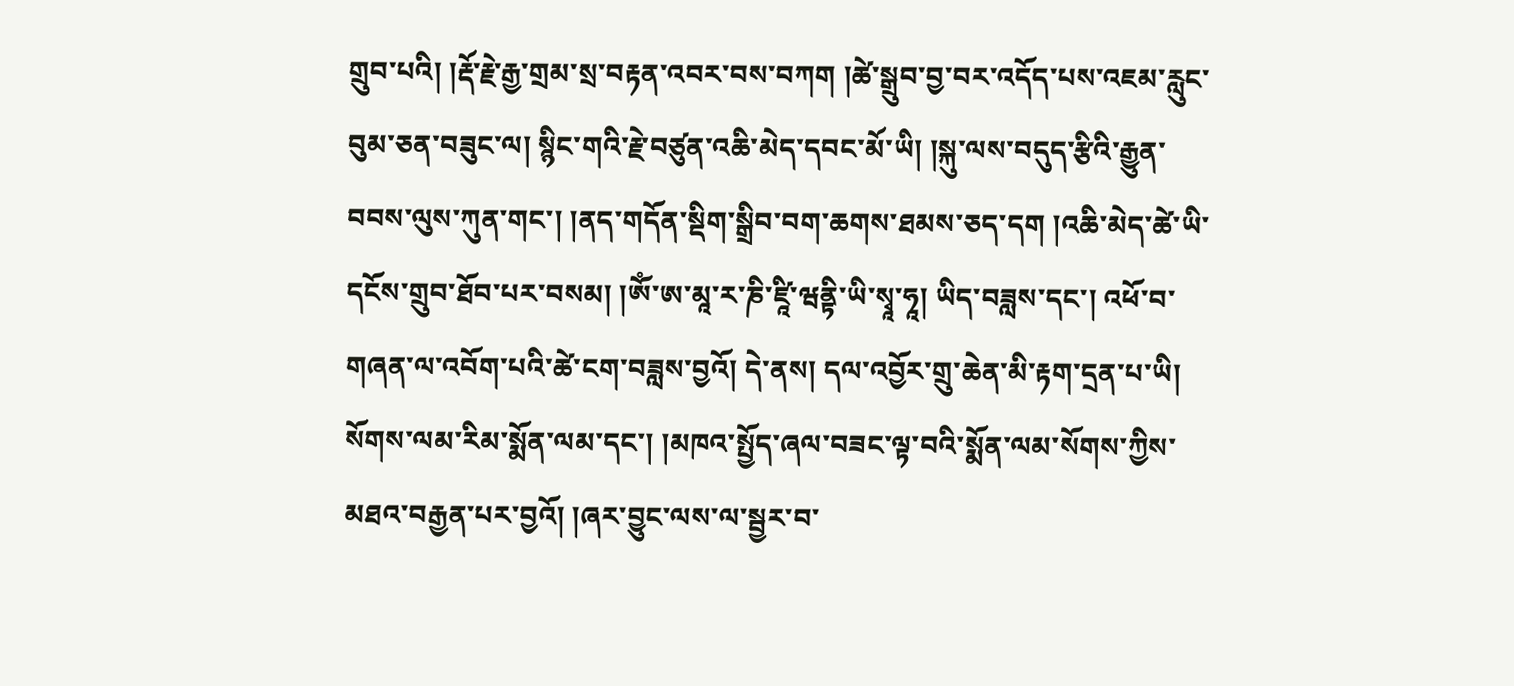གྲུབ་པའི། །རྡོ་རྗེ་རྒྱ་གྲམ་སྲ་བརྟན་འབར་བས་བཀག །ཚེ་སྒྲུབ་བྱ་བར་འདོད་པས་འཇམ་རླུང་བུམ་ཅན་བཟུང་ལ། སྙིང་གའི་རྗེ་བཙུན་འཆི་མེད་དབང་མོ་ཡི། །སྐུ་ལས་བདུད་རྩིའི་རྒྱུན་བབས་ལུས་ཀུན་གང་། །ནད་གདོན་སྡིག་སྒྲིབ་བག་ཆགས་ཐམས་ཅད་དག །འཆི་མེད་ཚེ་ཡི་དངོས་གྲུབ་ཐོབ་པར་བསམ། །ཨོཾ་ཨ་མཱ་ར་ཎི་ཛཱི་ཝནྟི་ཡི་སྭཱ་ཧཱ། ཡིད་བཟླས་དང་། འཕོ་བ་གཞན་ལ་འབོག་པའི་ཚེ་ངག་བཟླས་བྱའོ། དེ་ནས། དལ་འབྱོར་གྲུ་ཆེན་མི་རྟག་དྲན་པ་ཡི། སོགས་ལམ་རིམ་སྨོན་ལམ་དང་། །མཁའ་སྤྱོད་ཞལ་བཟང་ལྟ་བའི་སྨོན་ལམ་སོགས་ཀྱིས་མཐའ་བརྒྱན་པར་བྱའོ། །ཞར་བྱུང་ལས་ལ་སྦྱར་བ་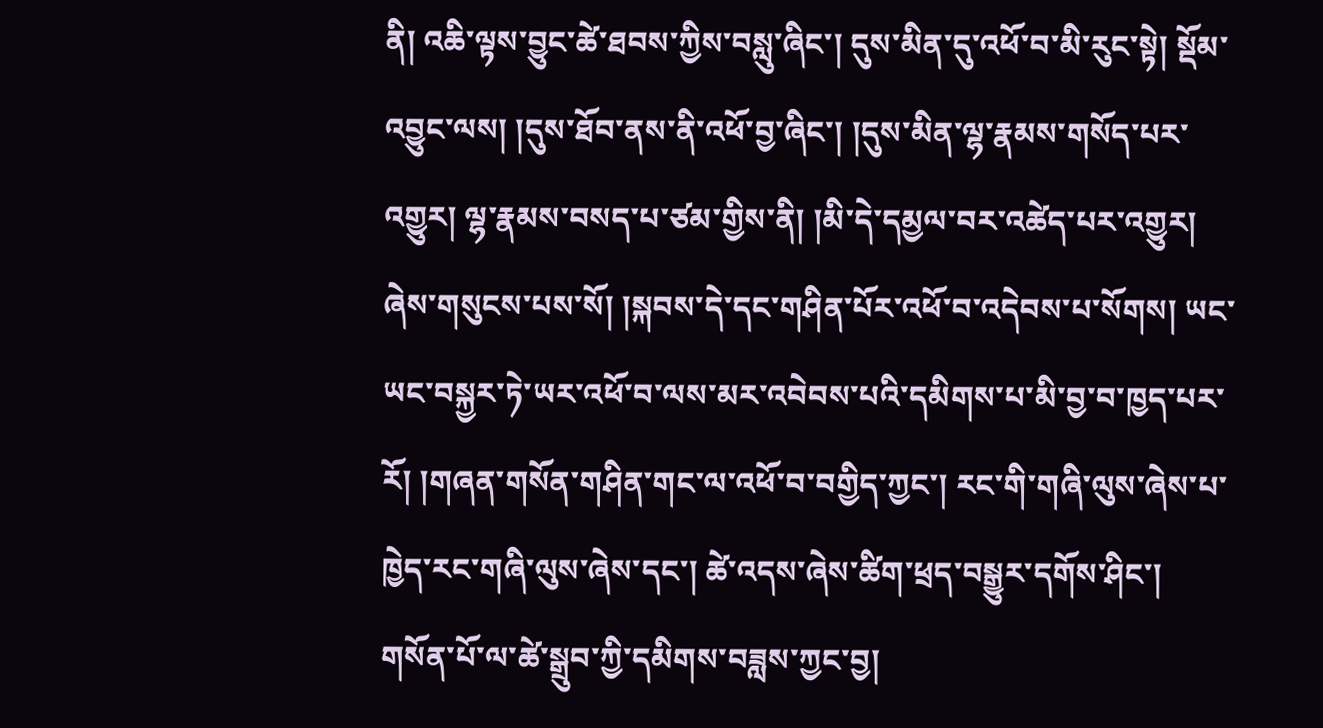ནི། འཆི་ལྟས་བྱུང་ཚེ་ཐབས་ཀྱིས་བསླུ་ཞིང་། དུས་མིན་དུ་འཕོ་བ་མི་རུང་སྟེ། སྡོམ་འབྱུང་ལས། །དུས་ཐོབ་ནས་ནི་འཕོ་བྱ་ཞིང་། །དུས་མིན་ལྷ་རྣམས་གསོད་པར་འགྱུར། ལྷ་རྣམས་བསད་པ་ཙམ་གྱིས་ནི། །མི་དེ་དམྱལ་བར་འཚེད་པར་འགྱུར། ཞེས་གསུངས་པས་སོ། །སྐབས་དེ་དང་གཤིན་པོར་འཕོ་བ་འདེབས་པ་སོགས། ཡང་ཡང་བསྐྱར་ཏེ་ཡར་འཕོ་བ་ལས་མར་འབེབས་པའི་དམིགས་པ་མི་བྱ་བ་ཁྱད་པར་རོ། །གཞན་གསོན་གཤིན་གང་ལ་འཕོ་བ་བགྱིད་ཀྱང་། རང་གི་གཞི་ལུས་ཞེས་པ་ཁྱེད་རང་གཞི་ལུས་ཞེས་དང་། ཚེ་འདས་ཞེས་ཚིག་ཕྲད་བསྒྱུར་དགོས་ཤིང་། གསོན་པོ་ལ་ཚེ་སྒྲུབ་ཀྱི་དམིགས་བཟླས་ཀྱང་བྱ།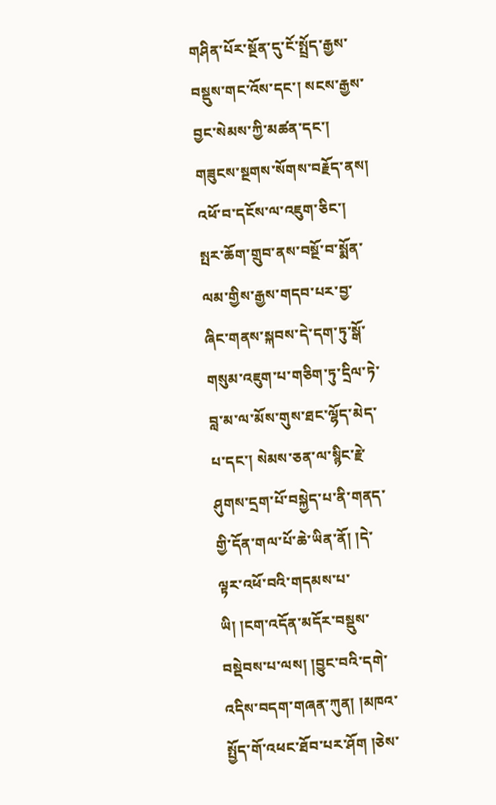གཤིན་པོར་སྔོན་དུ་ངོ་སྤྲོད་རྒྱས་བསྡུས་གང་འོས་དང་། སངས་རྒྱས་བྱང་སེམས་ཀྱི་མཚན་དང་། གཟུངས་སྔགས་སོགས་བརྗོད་ནས། འཕོ་བ་དངོས་ལ་འཇུག་ཅིང་། སྤར་ཆོག་གྲུབ་ནས་བསྔོ་བ་སྨོན་ལམ་གྱིས་རྒྱས་གདབ་པར་བྱ་ཞིང་གནས་སྐབས་དེ་དག་ཏུ་སྒོ་གསུམ་འཇུག་པ་གཅིག་ཏུ་དྲིལ་ཏེ་བླ་མ་ལ་མོས་གུས་ཐང་ལྷོད་མེད་པ་དང་། སེམས་ཅན་ལ་སྙིང་རྗེ་ཤུགས་དྲག་པོ་བསྐྱེད་པ་ནི་གནད་གྱི་དོན་གལ་པོ་ཆེ་ཡིན་ནོ། །དེ་ལྟར་འཕོ་བའི་གདམས་པ་ཡི། །ངག་འདོན་མདོར་བསྡུས་བསྡེབས་པ་ལས། །བྱུང་བའི་དགེ་འདིས་བདག་གཞན་ཀུན། །མཁའ་སྤྱོད་གོ་འཕང་ཐོབ་པར་ཤོག །ཅེས་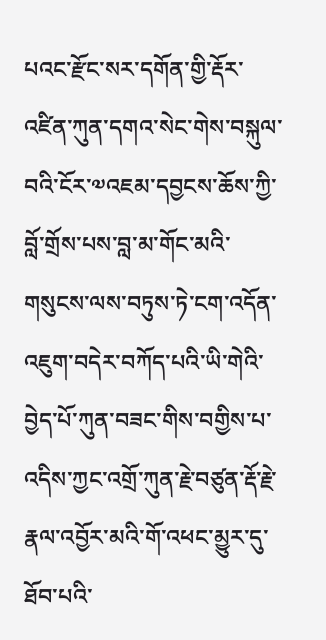པའང་རྫོང་སར་དགོན་གྱི་རྡོར་འཛིན་ཀུན་དགའ་སེང་གེས་བསྐུལ་བའི་ངོར་༧འཇམ་དབྱངས་ཆོས་ཀྱི་བློ་གྲོས་པས་བླ་མ་གོང་མའི་གསུངས་ལས་བཏུས་ཏེ་ངག་འདོན་འཇུག་བདེར་བཀོད་པའི་ཡི་གེའི་བྱེད་པོ་ཀུན་བཟང་གིས་བགྱིས་པ་འདིས་ཀྱང་འགྲོ་ཀུན་རྗེ་བཙུན་རྡོ་རྗེ་རྣལ་འབྱོར་མའི་གོ་འཕང་མྱུར་དུ་ཐོབ་པའི་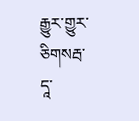རྒྱུར་གྱུར་ཅིགསརྦ་དཱ་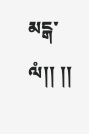མངྒ་ལཾ།། །།